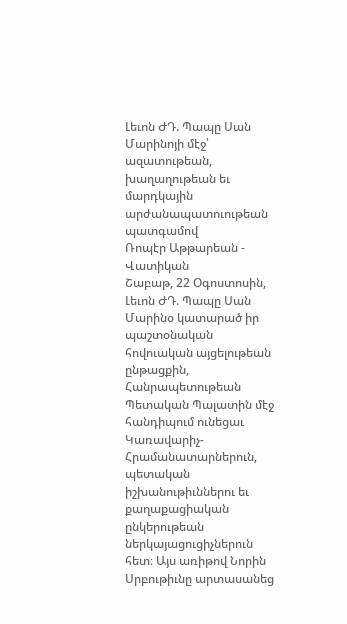Լեւոն ԺԴ. Պապը Սան Մարինոյի մէջ՝ ազատութեան, խաղաղութեան եւ մարդկային արժանապատուութեան պատգամով
Ռոպէր Աթթարեան - Վատիկան
Շաբաթ, 22 Օգոստոսին, Լեւոն ԺԴ. Պապը Սան Մարինօ կատարած իր պաշտօնական հովուական այցելութեան ընթացքին, Հանրապետութեան Պետական Պալատին մէջ հանդիպում ունեցաւ Կառավարիչ-Հրամանատարներուն, պետական իշխանութիւններու եւ քաղաքացիական ընկերութեան ներկայացուցիչներուն հետ։ Այս առիթով Նորին Սրբութիւնը արտասանեց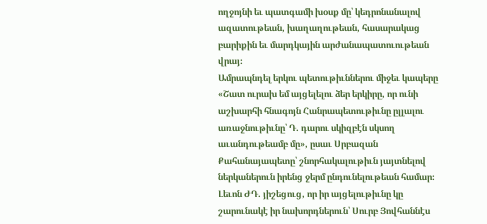ողջոյնի եւ պատգամի խօսք մը՝ կեդրոնանալով ազատութեան, խաղաղութեան, հասարակաց բարիքին եւ մարդկային արժանապատուութեան վրայ։
Ամրապնդել երկու պետութիւններու միջեւ կապերը
«Շատ ուրախ եմ այցելելու ձեր երկիրը, որ ունի աշխարհի հնագոյն Հանրապետութիւնը ըլլալու առաջնութիւնը՝ Դ. դարու սկիզբէն սկսող աւանդութեամբ մը», ըսաւ Սրբազան Քահանայապետը՝ շնորհակալութիւն յայտնելով ներկաներուն իրենց ջերմ ընդունելութեան համար։
Լեւոն ԺԴ. յիշեցուց, որ իր այցելութիւնը կը շարունակէ իր նախորդներուն՝ Սուրբ Յովհաննէս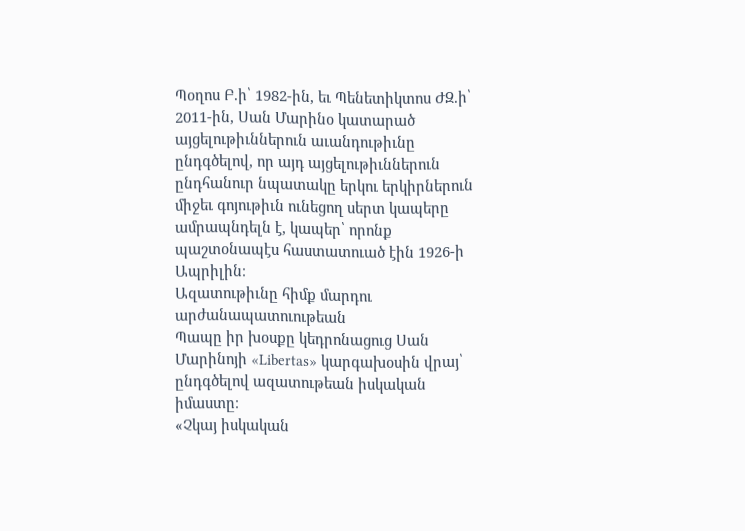Պօղոս Բ.ի՝ 1982-ին, եւ Պենետիկտոս ԺԶ.ի՝ 2011-ին, Սան Մարինօ կատարած այցելութիւններուն աւանդութիւնը ընդգծելով, որ այդ այցելութիւններուն ընդհանուր նպատակը երկու երկիրներուն միջեւ գոյութիւն ունեցող սերտ կապերը ամրապնդելն է, կապեր՝ որոնք պաշտօնապէս հաստատուած էին 1926-ի Ապրիլին։
Ազատութիւնը հիմք մարդու արժանապատուութեան
Պապը իր խօսքը կեդրոնացուց Սան Մարինոյի «Libertas» կարգախօսին վրայ՝ ընդգծելով ազատութեան իսկական իմաստը։
«Չկայ իսկական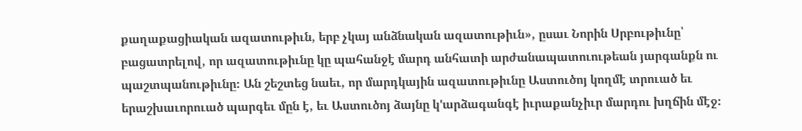քաղաքացիական ազատութիւն, երբ չկայ անձնական ազատութիւն», ըսաւ Նորին Սրբութիւնը՝ բացատրելով, որ ազատութիւնը կը պահանջէ մարդ անհատի արժանապատուութեան յարգանքն ու պաշտպանութիւնը։ Ան շեշտեց նաեւ, որ մարդկային ազատութիւնը Աստուծոյ կողմէ տրուած եւ երաշխաւորուած պարգեւ մըն է, եւ Աստուծոյ ձայնը կ'արձագանգէ իւրաքանչիւր մարդու խղճին մէջ։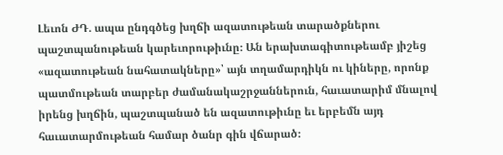Լեւոն ԺԴ. ապա ընդգծեց խղճի ազատութեան տարածքներու պաշտպանութեան կարեւորութիւնը։ Ան երախտագիտութեամբ յիշեց «ազատութեան նահատակները»՝ այն տղամարդիկն ու կիները, որոնք պատմութեան տարբեր ժամանակաշրջաններուն, հաւատարիմ մնալով իրենց խղճին, պաշտպանած են ազատութիւնը եւ երբեմն այդ հաւատարմութեան համար ծանր գին վճարած։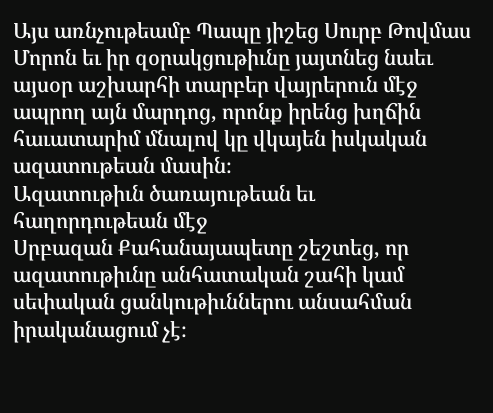Այս առնչութեամբ Պապը յիշեց Սուրբ Թովմաս Մորոն եւ իր զօրակցութիւնը յայտնեց նաեւ այսօր աշխարհի տարբեր վայրերուն մէջ ապրող այն մարդոց, որոնք իրենց խղճին հաւատարիմ մնալով կը վկայեն իսկական ազատութեան մասին։
Ազատութիւն ծառայութեան եւ հաղորդութեան մէջ
Սրբազան Քահանայապետը շեշտեց, որ ազատութիւնը անհատական շահի կամ սեփական ցանկութիւններու անսահման իրականացում չէ։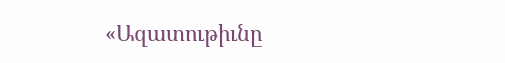«Ազատութիւնը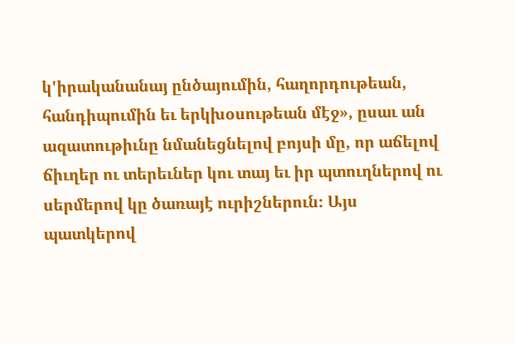կ'իրականանայ ընծայումին, հաղորդութեան, հանդիպումին եւ երկխօսութեան մէջ», ըսաւ ան ազատութիւնը նմանեցնելով բոյսի մը, որ աճելով ճիւղեր ու տերեւներ կու տայ եւ իր պտուղներով ու սերմերով կը ծառայէ ուրիշներուն։ Այս պատկերով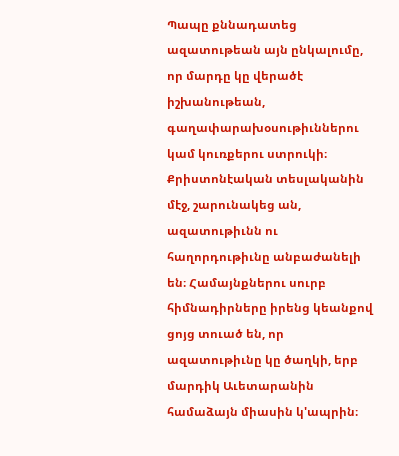Պապը քննադատեց ազատութեան այն ընկալումը, որ մարդը կը վերածէ իշխանութեան, գաղափարախօսութիւններու կամ կուռքերու ստրուկի։
Քրիստոնէական տեսլականին մէջ, շարունակեց ան, ազատութիւնն ու հաղորդութիւնը անբաժանելի են։ Համայնքներու սուրբ հիմնադիրները իրենց կեանքով ցոյց տուած են, որ ազատութիւնը կը ծաղկի, երբ մարդիկ Աւետարանին համաձայն միասին կ'ապրին։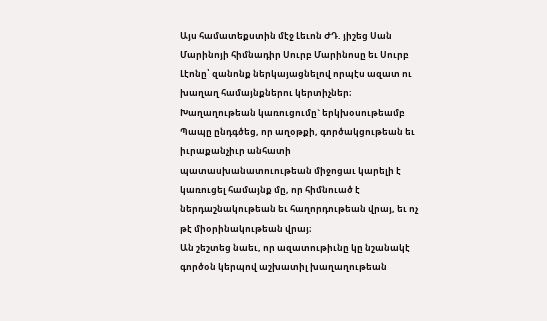Այս համատեքստին մէջ Լեւոն ԺԴ. յիշեց Սան Մարինոյի հիմնադիր Սուրբ Մարինոսը եւ Սուրբ Լէոնը՝ զանոնք ներկայացնելով որպէս ազատ ու խաղաղ համայնքներու կերտիչներ։
Խաղաղութեան կառուցումը` երկխօսութեամբ
Պապը ընդգծեց, որ աղօթքի, գործակցութեան եւ իւրաքանչիւր անհատի պատասխանատուութեան միջոցաւ կարելի է կառուցել համայնք մը, որ հիմնուած է ներդաշնակութեան եւ հաղորդութեան վրայ, եւ ոչ թէ միօրինակութեան վրայ։
Ան շեշտեց նաեւ, որ ազատութիւնը կը նշանակէ գործօն կերպով աշխատիլ խաղաղութեան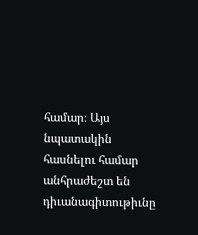համար։ Այս նպատակին հասնելու համար անհրաժեշտ են դիւանագիտութիւնը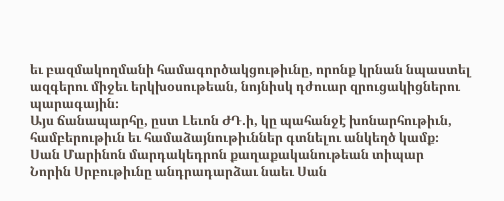եւ բազմակողմանի համագործակցութիւնը, որոնք կրնան նպաստել ազգերու միջեւ երկխօսութեան, նոյնիսկ դժուար զրուցակիցներու պարագային։
Այս ճանապարհը, ըստ Լեւոն ԺԴ.ի, կը պահանջէ խոնարհութիւն, համբերութիւն եւ համաձայնութիւններ գտնելու անկեղծ կամք։
Սան Մարինոն մարդակեդրոն քաղաքականութեան տիպար
Նորին Սրբութիւնը անդրադարձաւ նաեւ Սան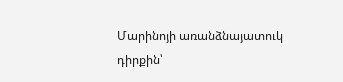Մարինոյի առանձնայատուկ դիրքին՝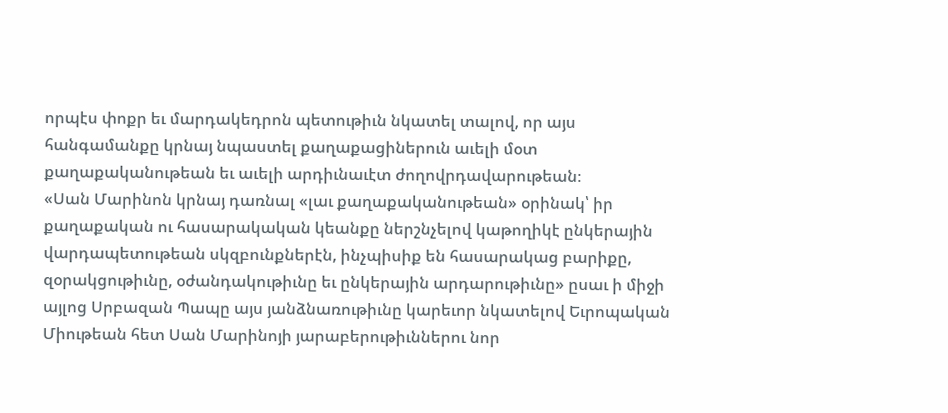որպէս փոքր եւ մարդակեդրոն պետութիւն նկատել տալով, որ այս հանգամանքը կրնայ նպաստել քաղաքացիներուն աւելի մօտ քաղաքականութեան եւ աւելի արդիւնաւէտ ժողովրդավարութեան։
«Սան Մարինոն կրնայ դառնալ «լաւ քաղաքականութեան» օրինակ՝ իր քաղաքական ու հասարակական կեանքը ներշնչելով կաթողիկէ ընկերային վարդապետութեան սկզբունքներէն, ինչպիսիք են հասարակաց բարիքը, զօրակցութիւնը, օժանդակութիւնը եւ ընկերային արդարութիւնը» ըսաւ ի միջի այլոց Սրբազան Պապը այս յանձնառութիւնը կարեւոր նկատելով Եւրոպական Միութեան հետ Սան Մարինոյի յարաբերութիւններու նոր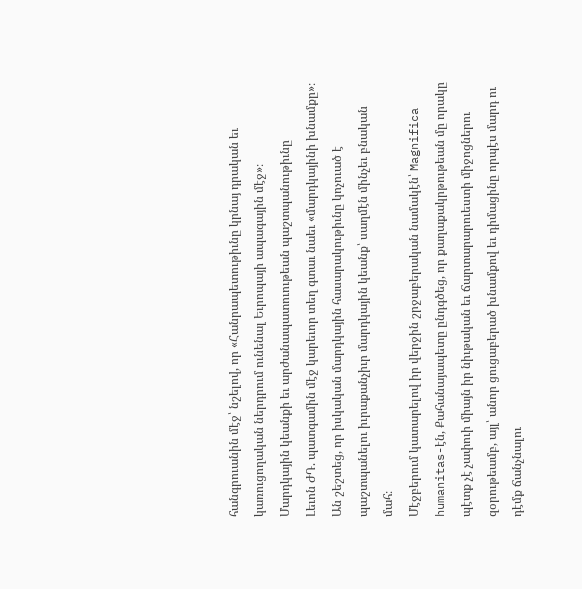հանգրուանին մէջ՝ նշելով, որ «Հանրապետութիւնը կրնայ դրական եւ կառուցողական ներդրում ունենալ Եւրոպայի ապագային մէջ»։
Մարդկային կեանքի եւ արժանապատուութեան պաշտպանութիւնը
Լեւոն ԺԴ. պատգամին մէջ կարեւոր տեղ գտաւ նաեւ «մարդկայինի խնամքը»։ Ան շեշտեց, որ իսկական մարդկային հասարակութիւնը կոչուած է պաշտպանելու իւրաքանչիւր մարդկային կեանք՝ սաղմէն մինչեւ բնական մահ։
Մէջբերում կատարելով իր վերջին շրջաբերական նամակէն՝ Magnifica humanitas-էն, Քահանայապետը ընդգծեց, որ քաղաքակրթութեան մը որակը պէտք չէ չափուի միայն իր նիւթական եւ ճարտարարուեստի միջոցներու զօրութեամբ, այլ՝ անոր ցուցաբերած խնամքով եւ դիմացինը որպէս մարդ ու դէմք ճանչնալու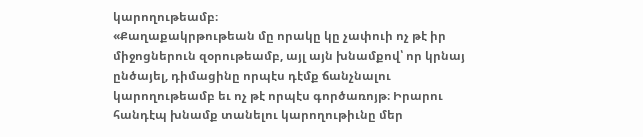կարողութեամբ։
«Քաղաքակրթութեան մը որակը կը չափուի ոչ թէ իր միջոցներուն զօրութեամբ, այլ այն խնամքով՝ որ կրնայ ընծայել, դիմացինը որպէս դէմք ճանչնալու կարողութեամբ եւ ոչ թէ որպէս գործառոյթ։ Իրարու հանդէպ խնամք տանելու կարողութիւնը մեր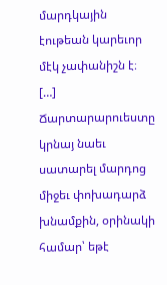մարդկային էութեան կարեւոր մէկ չափանիշն է։ […] Ճարտարարուեստը կրնայ նաեւ սատարել մարդոց միջեւ փոխադարձ խնամքին, օրինակի համար՝ եթէ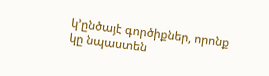կ՚ընծայէ գործիքներ, որոնք կը նպաստեն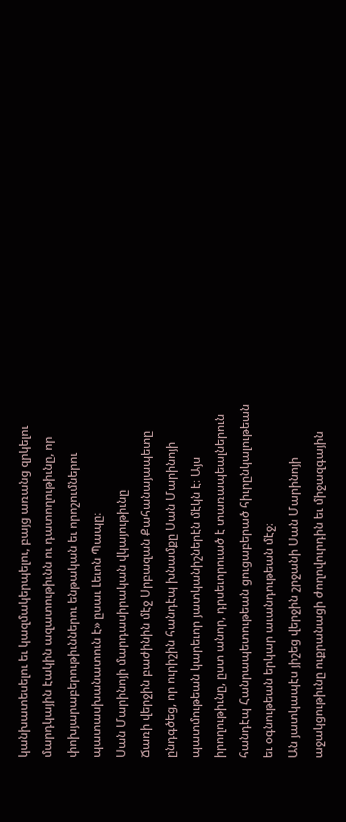կանխատեսելու եւ կազմակերպելու, բայց առանց զրկելու մարդկային էակին ազատութիւնն ու դատողութիւնը, որ փոխյարաբերութիւններու ենթական եւ որոշումներու պատասխանատուն է» ըսաւ Լեւոն Պապը։
Սան Մարինոյի մարդասիրական վկայութիւնը
Ճառի վերջին բաժինին մէջ Սրբազան Քահանայապետը ընդգծեց, որ ուրիշին հանդէպ խնամքը Սան Մարինոյի պատմութեան կարեւոր յատկանիշներէն մէկն է։ Այս իրողութիւնը, ըստ անոր, դրսեւորուած է տառապեալներուն հանդէպ Հանրապետութեան ցուցաբերած հիւրընկալութեան եւ օգնութեան երկար աւանդութեան մէջ։
Ան յատկապէս յիշեց վերջին շրջանի Սան Մարինոյի աջակցութիւնը ուքրանացի ժողովուրդին եւ միջազգային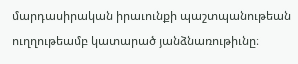մարդասիրական իրաւունքի պաշտպանութեան ուղղութեամբ կատարած յանձնառութիւնը։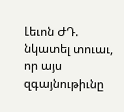Լեւոն ԺԴ. նկատել տուաւ, որ այս զգայնութիւնը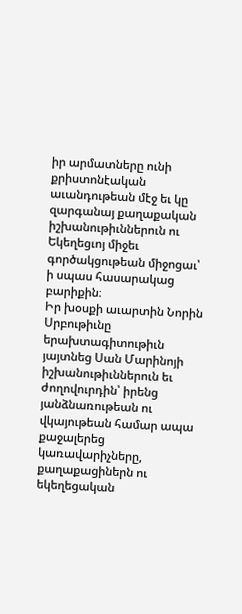իր արմատները ունի քրիստոնէական աւանդութեան մէջ եւ կը զարգանայ քաղաքական իշխանութիւններուն ու Եկեղեցւոյ միջեւ գործակցութեան միջոցաւ՝ ի սպաս հասարակաց բարիքին։
Իր խօսքի աւարտին Նորին Սրբութիւնը երախտագիտութիւն յայտնեց Սան Մարինոյի իշխանութիւններուն եւ ժողովուրդին՝ իրենց յանձնառութեան ու վկայութեան համար ապա քաջալերեց կառավարիչները, քաղաքացիներն ու եկեղեցական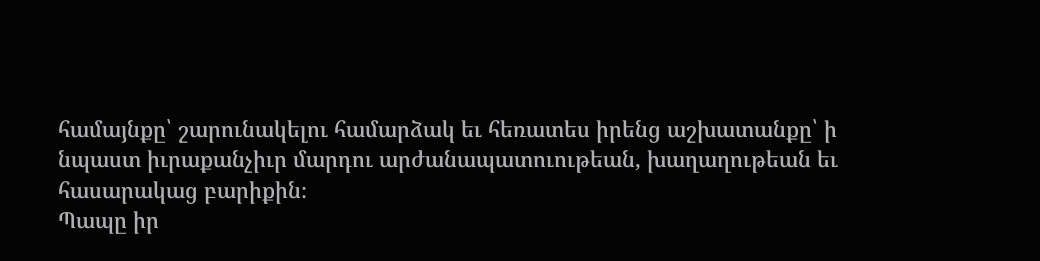համայնքը՝ շարունակելու համարձակ եւ հեռատես իրենց աշխատանքը՝ ի նպաստ իւրաքանչիւր մարդու արժանապատուութեան, խաղաղութեան եւ հասարակաց բարիքին։
Պապը իր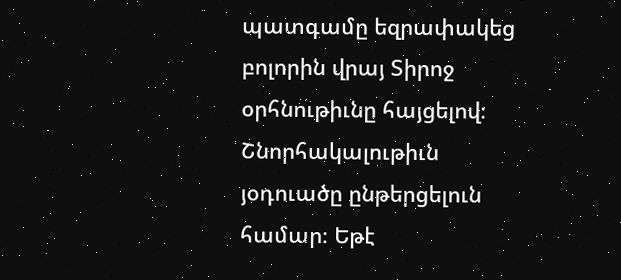պատգամը եզրափակեց բոլորին վրայ Տիրոջ օրհնութիւնը հայցելով։
Շնորհակալութիւն յօդուածը ընթերցելուն համար։ Եթէ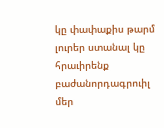կը փափաքիս թարմ լուրեր ստանալ կը հրաւիրենք բաժանորդագրուիլ մեր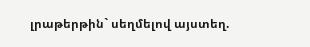լրաթերթին` սեղմելով այստեղ.